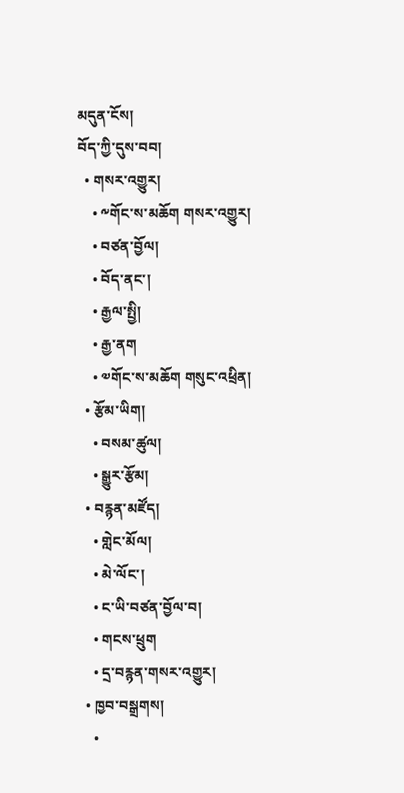མདུན་ངོས།
བོད་ཀྱི་དུས་བབ།
  • གསར་འགྱུར།
    • ༸གོང་ས་མཆོག གསར་འགྱུར།
    • བཙན་བྱོལ།
    • བོད་ནང་།
    • རྒྱལ་སྤྱི།
    • རྒྱ་ནག
    • ༧གོང་ས་མཆོག གསུང་འཕྲིན།
  • རྩོམ་ཡིག།
    • བསམ་ཚུལ།
    • སྒྱུར་རྩོམ།
  • བརྙན་མཛོད།
    • གླེང་མོལ།
    • མེ་ལོང་།
    • ང་ཡི་བཙན་བྱོལ་བ།
    • གངས་ཕྲུག
    • དྲ་བརྙན་གསར་འགྱུར།
  • ཁྱབ་བསྒྲགས།
    •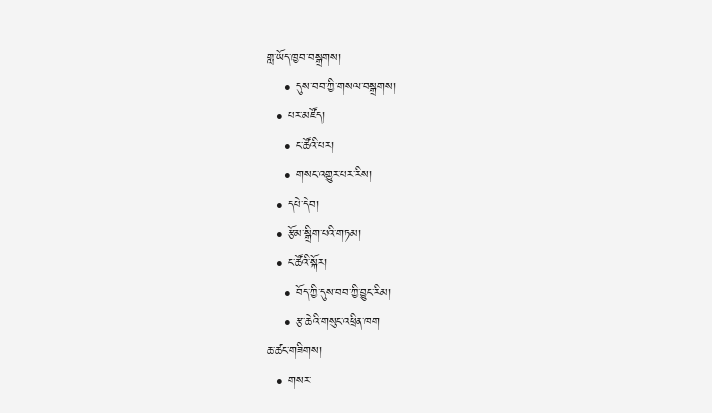གླ་ཡོད་ཁྱབ་བསྒྲགས།
    • དུས་བབ་ཀྱི་གསལ་བསྒྲགས།
  • པར་མཛོད།
    • ང་ཚོའི་པར།
    • གསང་འགྱུར་པར་རིས།
  • དཔེ་དེབ།
  • རྩོམ་སྒྲིག་པའི་གཏམ།
  • ང་ཚོའི་སྐོར།
    • བོད་ཀྱི་དུས་བབ་ཀྱི་བྱུང་རིམ།
    • རྩ་ཆེའི་གསུང་འཕྲིན་ཁག
ཆ་ཚང་གཟིགས།
  • གསར་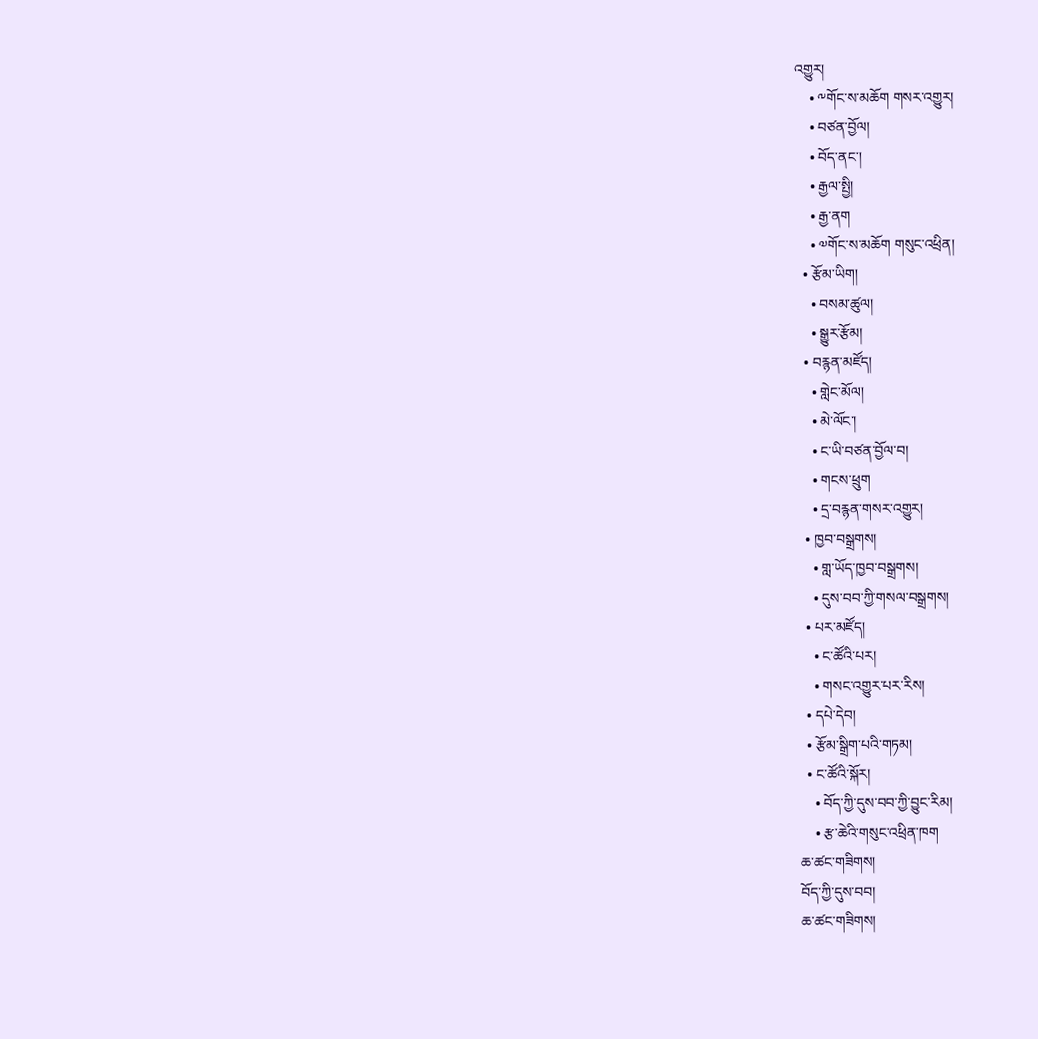འགྱུར།
    • ༸གོང་ས་མཆོག གསར་འགྱུར།
    • བཙན་བྱོལ།
    • བོད་ནང་།
    • རྒྱལ་སྤྱི།
    • རྒྱ་ནག
    • ༧གོང་ས་མཆོག གསུང་འཕྲིན།
  • རྩོམ་ཡིག།
    • བསམ་ཚུལ།
    • སྒྱུར་རྩོམ།
  • བརྙན་མཛོད།
    • གླེང་མོལ།
    • མེ་ལོང་།
    • ང་ཡི་བཙན་བྱོལ་བ།
    • གངས་ཕྲུག
    • དྲ་བརྙན་གསར་འགྱུར།
  • ཁྱབ་བསྒྲགས།
    • གླ་ཡོད་ཁྱབ་བསྒྲགས།
    • དུས་བབ་ཀྱི་གསལ་བསྒྲགས།
  • པར་མཛོད།
    • ང་ཚོའི་པར།
    • གསང་འགྱུར་པར་རིས།
  • དཔེ་དེབ།
  • རྩོམ་སྒྲིག་པའི་གཏམ།
  • ང་ཚོའི་སྐོར།
    • བོད་ཀྱི་དུས་བབ་ཀྱི་བྱུང་རིམ།
    • རྩ་ཆེའི་གསུང་འཕྲིན་ཁག
ཆ་ཚང་གཟིགས།
བོད་ཀྱི་དུས་བབ།
ཆ་ཚང་གཟིགས།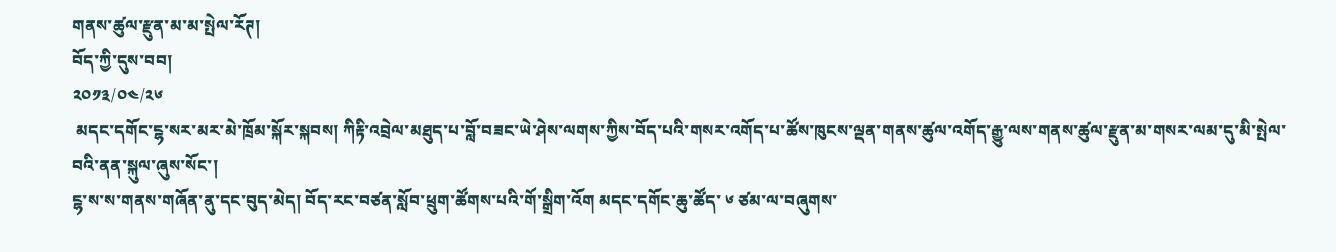གནས་ཚུལ་རྫུན་མ་མ་སྤེལ་རོཊ།
བོད་ཀྱི་དུས་བབ།
༢༠༡༣/༠༤/༢༦
 མདང་དགོང་ངྷ་སར་མར་མེ་ཁྲོམ་སྐོར་སྐབས། ཀིརྟི་འབྲེལ་མཐུད་པ་བློ་བཟང་ཡེ་ཤེས་ལགས་ཀྱིས་བོད་པའི་གསར་འགོད་པ་ཚོས་ཁུངས་ལྡན་གནས་ཚུལ་འགོད་རྒྱུ་ལས་གནས་ཚུལ་རྫུན་མ་གསར་ལམ་དུ་མི་སྤེལ་བའི་ནན་སྐུལ་ཞུས་སོང་།
ངྷ་ས་ས་གནས་གཞོན་ནུ་དང་བུད་མེད། བོད་རང་བཙན་སློབ་ཕྲུག་ཚོགས་པའི་གོ་སྒྲིག་འོག མདང་དགོང་ཆུ་ཚོད་ ༦ ཙམ་ལ་བཞུགས་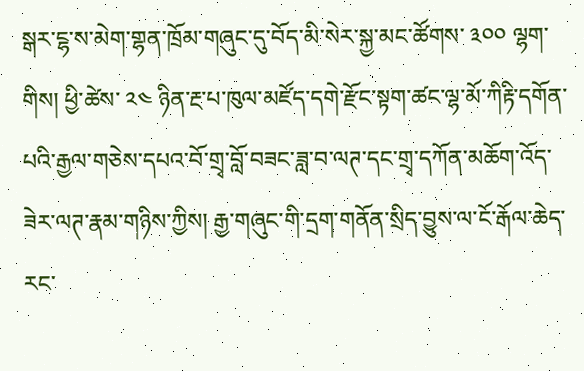སྒར་ངྷ་ས་མེག་གྷན་ཁྲོམ་གཞུང་དུ་བོད་མི་སེར་སྐྱ་མང་ཚོགས་ ༣༠༠ ལྷག་གིས། ཕྱི་ཚེས་ ༢༤ ཉིན་རྔ་པ་ཁུལ་མཛོད་དགེ་རྫོང་སྟག་ཚང་ལྷ་མོ་ཀིརྟི་དགོན་པའི་རྒྱལ་གཅེས་དཔའ་བོ་གྲྭ་བློ་བཟང་ཟླ་བ་ལཊ་དང་གྲྭ་དཀོན་མཆོག་འོད་ཟེར་ལཊ་རྣམ་གཉིས་ཀྱིས། རྒྱ་གཞུང་གི་དྲག་གནོན་སྲིད་བྱུས་ལ་ངོ་རྒོལ་ཆེད་རང་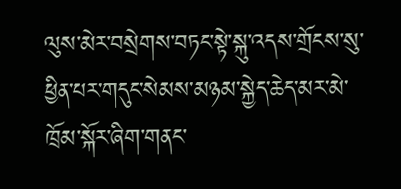ལུས་མེར་བསྲེགས་བཏང་སྟེ་སྐུ་འདས་གྲོངས་སུ་ཕྱིན་པར་གདུང་སེམས་མཉམ་སྐྱེད་ཆེད་མར་མེ་ཁྲོམ་སྐོར་ཞིག་གནང་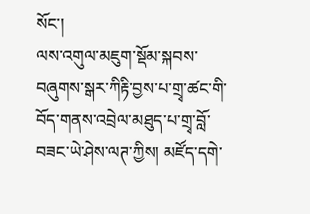སོང་།
ལས་འགུལ་མཇུག་སྡོམ་སྐབས་བཞུགས་སྒར་ཀིརྟི་བྱས་པ་གྲྭ་ཚང་གི་བོད་གནས་འབྲེལ་མཐུད་པ་གྲྭ་བློ་བཟང་ཡེ་ཤེས་ལཊ་ཀྱིས། མཛོད་དགེ་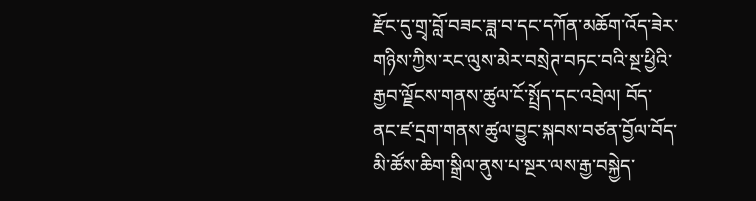རྫོང་དུ་གྲྭ་བློ་བཟང་ཟླ་བ་དང་དཀོན་མཆོག་འོད་ཟེར་གཉིས་ཀྱིས་རང་ལུས་མེར་བསྲེཊ་བཏང་བའི་སྔ་ཕྱིའི་རྒྱབ་ལྗོངས་གནས་ཚུལ་ངོ་སྤྲོད་དང་འབྲེལ། བོད་ནང་ཛ་དྲག་གནས་ཚུལ་བྱུང་སྐབས་བཙན་བྱོལ་བོད་མི་ཚོས་ཆིག་སྒྲིལ་ནུས་པ་སྔར་ལས་རྒྱ་བསྐྱེད་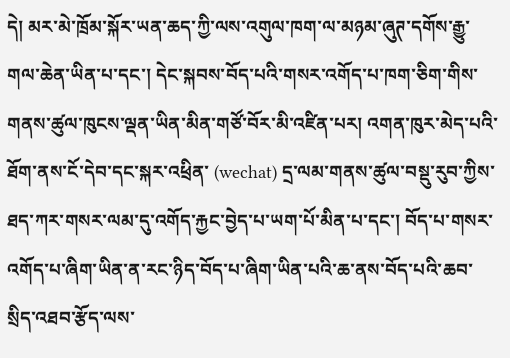དེ། མར་མེ་ཁྲོམ་སྐོར་ཡན་ཆད་ཀྱི་ལས་འགུལ་ཁག་ལ་མཉམ་ཞུཊ་དགོས་རྒྱུ་གལ་ཆེན་ཡིན་པ་དང་། དེང་སྐབས་བོད་པའི་གསར་འགོད་པ་ཁག་ཅིག་གིས་གནས་ཚུལ་ཁུངས་ལྡན་ཡིན་མིན་གཙོ་བོར་མི་འཛིན་པར། འགན་ཁུར་མེད་པའི་ཐོག་ནས་ངོ་དེབ་དང་སྐར་འཕྲིན་ (wechat) དྲ་ལམ་གནས་ཚུལ་བསྡུ་རུབ་ཀྱིས་ཐད་ཀར་གསར་ལམ་དུ་འགོད་རྐྱང་བྱེད་པ་ཡག་པོ་མིན་པ་དང་། བོད་པ་གསར་འགོད་པ་ཞིག་ཡིན་ན་རང་ཉིད་བོད་པ་ཞིག་ཡིན་པའི་ཆ་ནས་བོད་པའི་ཆབ་སྲིད་འཐབ་རྩོད་ལས་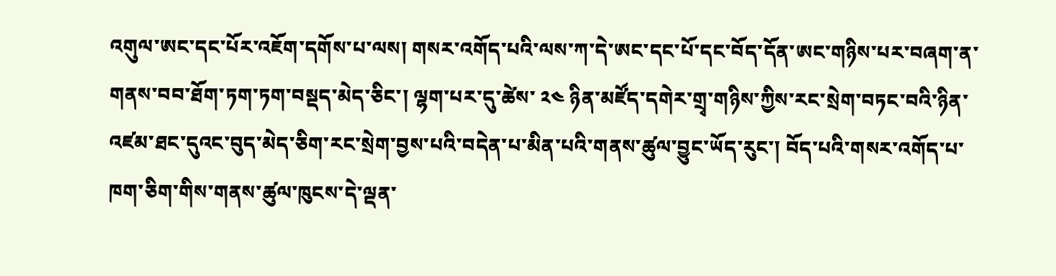འགུལ་ཨང་དང་པོར་འཇོག་དགོས་པ་ལས། གསར་འགོད་པའི་ལས་ཀ་དེ་ཨང་དང་པོ་དང་བོད་དོན་ཨང་གཉིས་པར་བཞག་ན་གནས་བབ་ཐོག་ཏག་ཏག་བསྡད་མེད་ཅིང་། ལྷག་པར་དུ་ཚེས་ ༢༤ ཉིན་མཛོད་དགེར་གྲྭ་གཉིས་ཀྱིས་རང་སྲེག་བཏང་བའི་ཉིན་འཛམ་ཐང་དུའང་བུད་མེད་ཅིག་རང་སྲེག་བྱས་པའི་བདེན་པ་མིན་པའི་གནས་ཚུལ་བྱུང་ཡོད་རུང་། བོད་པའི་གསར་འགོད་པ་ཁག་ཅིག་གིས་གནས་ཚུལ་ཁུངས་དེ་ལྡན་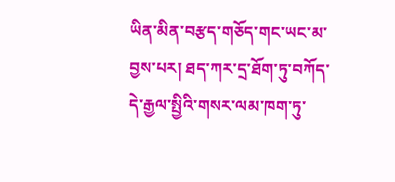ཡིན་མིན་བརྩད་གཅོད་གང་ཡང་མ་བྱས་པར། ཐད་ཀར་དྲ་ཐོག་ཏུ་བཀོད་དེ་རྒྱལ་སྤྱིའི་གསར་ལམ་ཁག་ཏུ་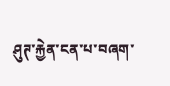ཤུཊ་རྐྱེན་ངན་པ་བཞག་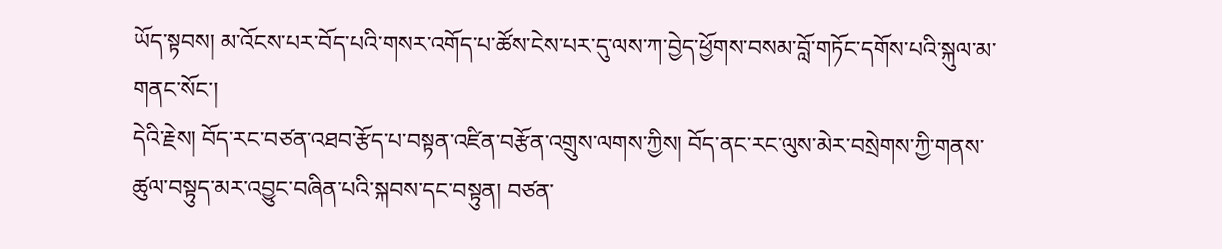ཡོད་སྟབས། མ་འོངས་པར་བོད་པའི་གསར་འགོད་པ་ཚོས་ངེས་པར་དུ་ལས་ཀ་བྱེད་ཕྱོགས་བསམ་བློ་གཏོང་དགོས་པའི་སྐུལ་མ་གནང་སོང་།
དེའི་རྗེས། བོད་རང་བཙན་འཐབ་རྩོད་པ་བསྟན་འཛིན་བརྩོན་འགྲུས་ལགས་ཀྱིས། བོད་ནང་རང་ལུས་མེར་བསྲེགས་ཀྱི་གནས་ཚུལ་བསྟུད་མར་འབྱུང་བཞིན་པའི་སྐབས་དང་བསྟུན། བཙན་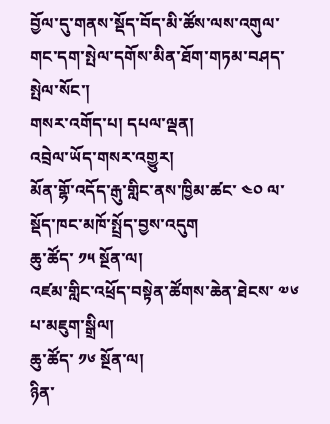བྱོལ་དུ་གནས་སྡོད་བོད་མི་ཚོས་ལས་འགུལ་གང་དག་སྤེལ་དགོས་མིན་ཐོག་གཏམ་བཤད་སྤེལ་སོང་།
གསར་འགོད་པ། དཔལ་ལྡན།
འབྲེལ་ཡོད་གསར་འགྱུར།
མོན་གྷོ་འདོད་རྒུ་གླིང་ནས་ཁྱིམ་ཚང་ ༤༠ ལ་སྡོད་ཁང་མཁོ་སྤྲོད་བྱས་འདུག
ཆུ་ཚོད་ ༡༥ སྔོན་ལ།
འཛམ་གླིང་འཕྲོད་བསྟེན་ཚོགས་ཆེན་ཐེངས་ ༧༦ པ་མཇུག་སྒྲིལ།
ཆུ་ཚོད་ ༡༦ སྔོན་ལ།
ཉིན་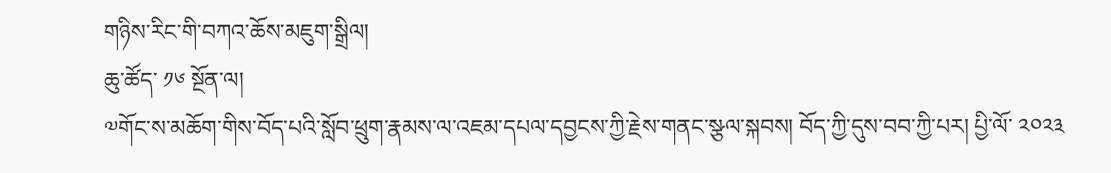གཉིས་རིང་གི་བཀའ་ཆོས་མཇུག་སྒྲིལ།
ཆུ་ཚོད་ ༡༦ སྔོན་ལ།
༧གོང་ས་མཆོག་གིས་བོད་པའི་སློབ་ཕྲུག་རྣམས་ལ་འཇམ་དཔལ་དབྱངས་ཀྱི་རྗེས་གནང་སྩལ་སྐབས། བོད་ཀྱི་དུས་བབ་ཀྱི་པར། པྱི་ལོ་ ༢༠༢༣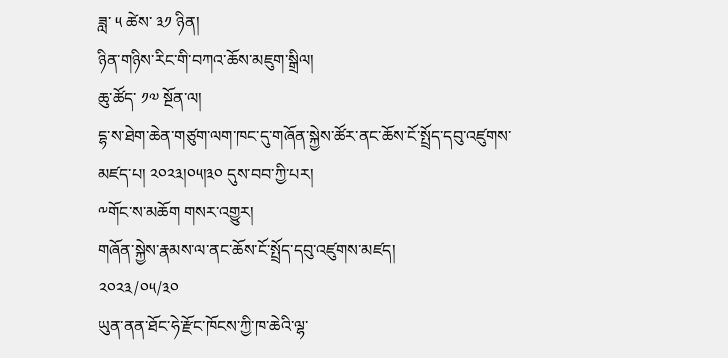ཟླ་ ༥ ཚེས་ ༣༡ ཉིན།
ཉིན་གཉིས་རིང་གི་བཀའ་ཆོས་མཇུག་སྒྲིལ།
ཆུ་ཚོད་ ༡༧ སྔོན་ལ།
དྷ་ས་ཐེག་ཆེན་གཙུག་ལག་ཁང་དུ་གཞོན་སྐྱེས་ཚོར་ནང་ཆོས་ངོ་སྤྲོད་དབུ་འཛུགས་མཛད་པ། ༢༠༢༣།༠༥།༣༠ དུས་བབ་ཀྱི་པར།
༸གོང་ས་མཆོག གསར་འགྱུར།
གཞོན་སྐྱེས་རྣམས་ལ་ནང་ཆོས་ངོ་སྤྲོད་དབུ་འཛུགས་མཛད།
༢༠༢༣/༠༥/༣༠
ཡུན་ནན་ཐོང་ཧེ་རྫོང་ཁོངས་ཀྱི་ཁ་ཆེའི་ལྷ་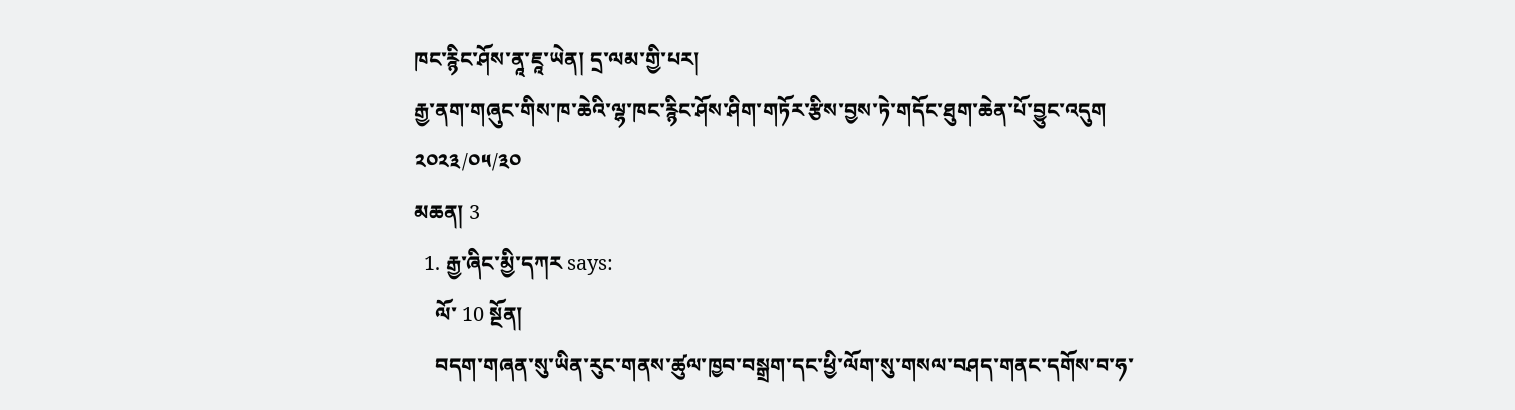ཁང་རྙིང་ཤོས་ནཱ་ཇཱ་ཡེན། དྲ་ལམ་གྱི་པར།
རྒྱ་ནག་གཞུང་གིས་ཁ་ཆེའི་ལྷ་ཁང་རྙིང་ཤོས་ཤིག་གཏོར་རྩིས་བྱས་ཏེ་གདོང་ཐུག་ཆེན་པོ་བྱུང་འདུག
༢༠༢༣/༠༥/༣༠
མཆན། 3
  1. རྒྱ་ཞིང་མྱི་དཀར says:
    ལོ་ 10 སྔོན།
    བདག་གཞན་སུ་ཡིན་རུང་གནས་ཚུལ་ཁྱབ་བསྒྲག་དང་ཕྱི་ལོག་སུ་གསལ་བཤད་གནང་དགོས་བ་ཧ་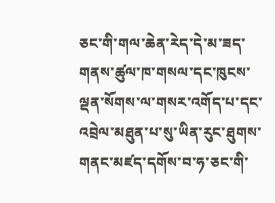ཅང་གི་གལ་ཆེན་རེད་དེ་མ་ཟད་གནས་ཚུལ་ཁ་གསལ་དང་ཁུངས་ལྡན་སོགས་ལ་གསར་འགོད་པ་དང་འབྲེལ་མཐུན་པ་སུ་ཡིན་རུང་ཐུགས་གནང་མཛད་དགོས་བ་ཧ་ཅང་གི་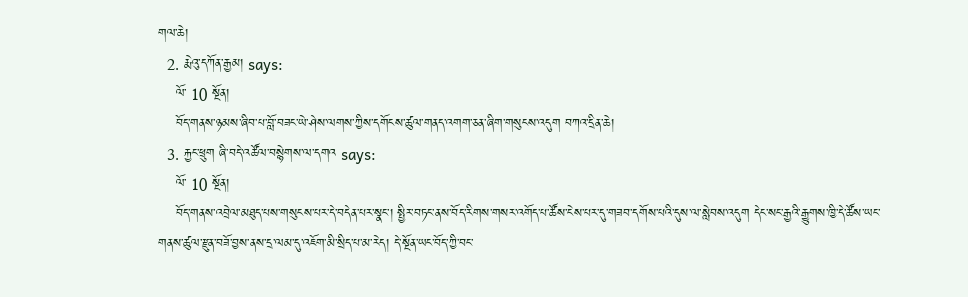གལ་ཆེ།
  2. རྨེའུ་དཀོན་རྒྱམ། says:
    ལོ་ 10 སྔོན།
    བོད་གནས་ཉམས་ཞིབ་པ་བློ་བཟང་ཡེ་ཤེས་ལགས་ཀྱིས་དགོངས་ཚུལ་གནད་འགག་ཅན་ཞིག་གསུངས་འདུག བཀའ་དྲིན་ཆེ།
  3. རྐྱང་ཕྲུག ཞི་བདེ་འཚོལ་བསྙེགས་ལ་དགའ says:
    ལོ་ 10 སྔོན།
    བོད་གནས་འབྲེལ་མཐུད་པས་གསུངས་པར་དེ་བདེན་པར་སྣང་། སྤྱིར་བཏང་ནས་བོད་རིགས་གསར་འགོད་པ་ཚོས་ངེས་པར་དུ་གཟབ་དགོས་པའི་དུས་ལ་སླེབས་འདུག དེང་སང་རྒྱའི་རྒྱུགས་ཁྱི་དེ་ཚོས་ཡང་གནས་ཚུལ་རྫུན་བཟོ་བྱས་ནས་དྲ་ལམ་དུ་འཇོག་མི་སྲིད་པ་མ་རེད། དེ་སྔོན་ཡང་བོད་ཀྱི་བང་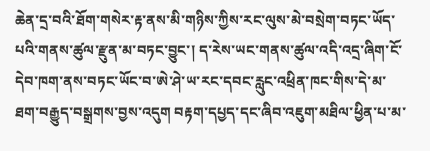ཆེན་དྲ་བའི་ཐོག་གསེར་རྟ་ནས་མི་གཉིས་ཀྱིས་རང་ལུས་མེ་བསྲེག་བཏང་ཡོད་པའི་གནས་ཚུལ་རྫུན་མ་བཏང་བྱུང་། ད་རེས་ཡང་གནས་ཚུལ་འདི་འདྲ་ཞིག་ངོ་དེབ་ཁག་ནས་བཏང་ཡོང་བ་ཨེ་ཤེ་ཡ་རང་དབང་རླུང་འཕྲིན་ཁང་གིས་དེ་མ་ཐག་བརྒྱུད་བསྒྲགས་བྱས་འདུག བརྟག་དཔྱད་དང་ཞིབ་འཇུག་མཐིལ་ཕྱིན་པ་མ་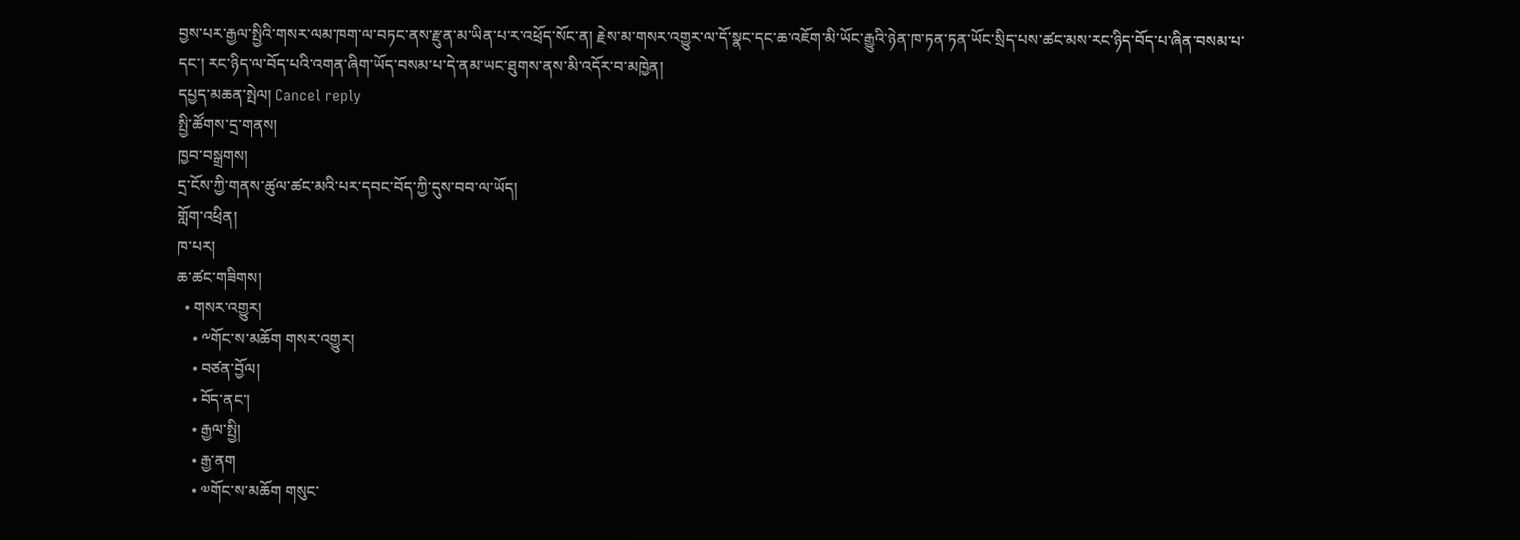བྱས་པར་རྒྱལ་སྤྱིའི་གསར་ལམ་ཁག་ལ་བཏང་ནས་རྫུན་མ་ཡིན་པ་ར་འཕྲོད་སོང་ན། རྗེས་མ་གསར་འགྱུར་ལ་དོ་སྣང་དང་ཆ་འཇོག་མི་ཡོང་རྒྱུའི་ཉེན་ཁ་ཏན་ཏན་ཡོང་སྲིད་པས་ཚང་མས་རང་ཉིད་བོད་པ་ཞིན་བསམ་པ་དང་། རང་ཉིད་ལ་བོད་པའི་འགན་ཞིག་ཡོད་བསམ་པ་དེ་ནམ་ཡང་ཐུགས་ནས་མི་འདོར་བ་མཁྱེན།
དཔྱད་མཆན་སྤེལ། Cancel reply
སྤྱི་ཚོགས་དྲ་གནས།
ཁྱབ་བསྒྲགས།
དྲ་ངོས་ཀྱི་གནས་ཚུལ་ཚང་མའི་པར་དབང་བོད་ཀྱི་དུས་བབ་ལ་ཡོད།
གློག་འཕྲིན།
ཁ་པར།
ཆ་ཚང་གཟིགས།
  • གསར་འགྱུར།
    • ༸གོང་ས་མཆོག གསར་འགྱུར།
    • བཙན་བྱོལ།
    • བོད་ནང་།
    • རྒྱལ་སྤྱི།
    • རྒྱ་ནག
    • ༧གོང་ས་མཆོག གསུང་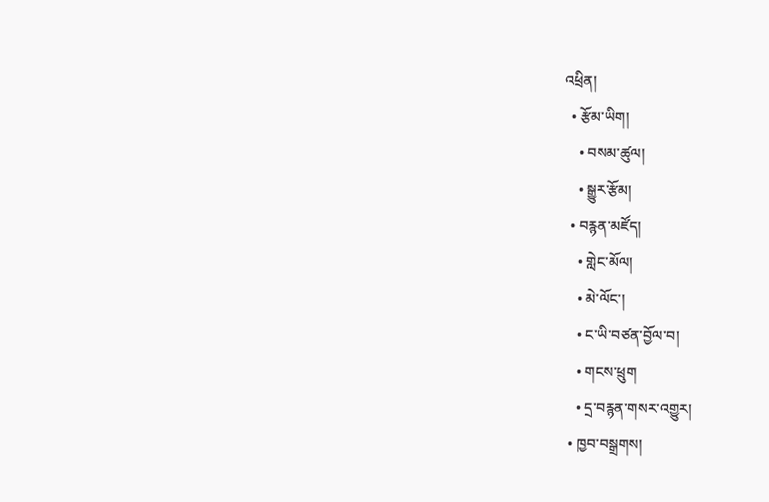འཕྲིན།
  • རྩོམ་ཡིག།
    • བསམ་ཚུལ།
    • སྒྱུར་རྩོམ།
  • བརྙན་མཛོད།
    • གླེང་མོལ།
    • མེ་ལོང་།
    • ང་ཡི་བཙན་བྱོལ་བ།
    • གངས་ཕྲུག
    • དྲ་བརྙན་གསར་འགྱུར།
  • ཁྱབ་བསྒྲགས།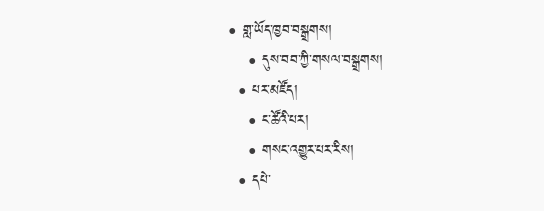• གླ་ཡོད་ཁྱབ་བསྒྲགས།
    • དུས་བབ་ཀྱི་གསལ་བསྒྲགས།
  • པར་མཛོད།
    • ང་ཚོའི་པར།
    • གསང་འགྱུར་པར་རིས།
  • དཔེ་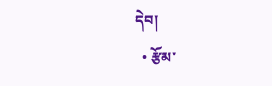དེབ།
  • རྩོམ་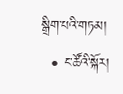སྒྲིག་པའི་གཏམ།
  • ང་ཚོའི་སྐོར།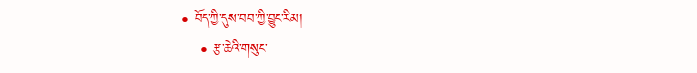• བོད་ཀྱི་དུས་བབ་ཀྱི་བྱུང་རིམ།
    • རྩ་ཆེའི་གསུང་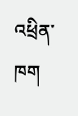འཕྲིན་ཁག